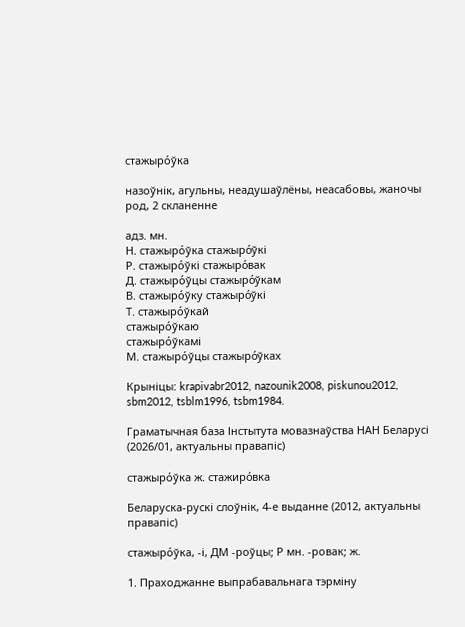стажыро́ўка

назоўнік, агульны, неадушаўлёны, неасабовы, жаночы род, 2 скланенне

адз. мн.
Н. стажыро́ўка стажыро́ўкі
Р. стажыро́ўкі стажыро́вак
Д. стажыро́ўцы стажыро́ўкам
В. стажыро́ўку стажыро́ўкі
Т. стажыро́ўкай
стажыро́ўкаю
стажыро́ўкамі
М. стажыро́ўцы стажыро́ўках

Крыніцы: krapivabr2012, nazounik2008, piskunou2012, sbm2012, tsblm1996, tsbm1984.

Граматычная база Інстытута мовазнаўства НАН Беларусі (2026/01, актуальны правапіс)

стажыро́ўка ж. стажиро́вка

Беларуска-рускі слоўнік, 4-е выданне (2012, актуальны правапіс)

стажыро́ўка, ‑і, ДМ ‑роўцы; Р мн. ‑ровак; ж.

1. Праходжанне выпрабавальнага тэрміну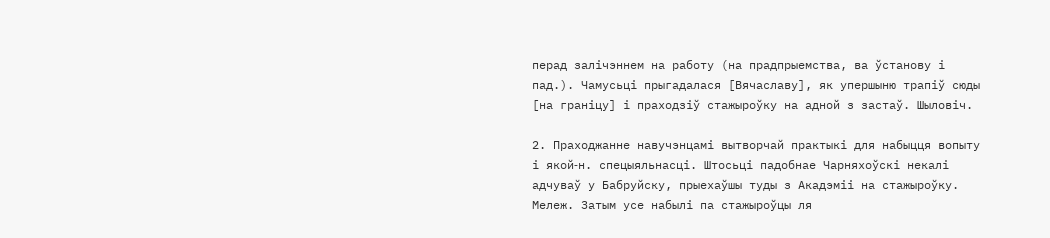перад залічэннем на работу (на прадпрыемства, ва ўстанову і пад.). Чамусьці прыгадалася [Вячаславу], як упершыню трапіў сюды [на граніцу] і праходзіў стажыроўку на адной з застаў. Шыловіч.

2. Праходжанне навучэнцамі вытворчай практыкі для набыцця вопыту і якой‑н. спецыяльнасці. Штосьці падобнае Чарняхоўскі некалі адчуваў у Бабруйску, прыехаўшы туды з Акадэміі на стажыроўку. Мележ. Затым усе набылі па стажыроўцы ля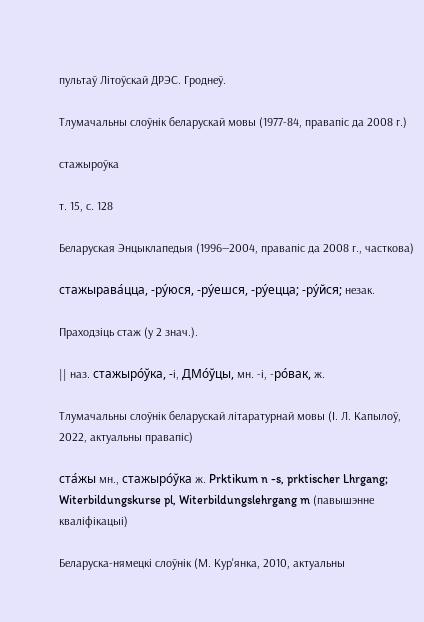пультаў Літоўскай ДРЭС. Гроднеў.

Тлумачальны слоўнік беларускай мовы (1977-84, правапіс да 2008 г.)

стажыроўка

т. 15, с. 128

Беларуская Энцыклапедыя (1996—2004, правапіс да 2008 г., часткова)

стажырава́цца, -ру́юся, -ру́ешся, -ру́ецца; -ру́йся; незак.

Праходзіць стаж (у 2 знач.).

|| наз. стажыро́ўка, -і, ДМо́ўцы, мн. -і, -ро́вак, ж.

Тлумачальны слоўнік беларускай літаратурнай мовы (І. Л. Капылоў, 2022, актуальны правапіс)

ста́жы мн., стажыро́ўка ж. Prktikum n -s, prktischer Lhrgang; Witerbildungskurse pl, Witerbildungslehrgang m (павышэнне кваліфікацыі)

Беларуска-нямецкі слоўнік (М. Кур'янка, 2010, актуальны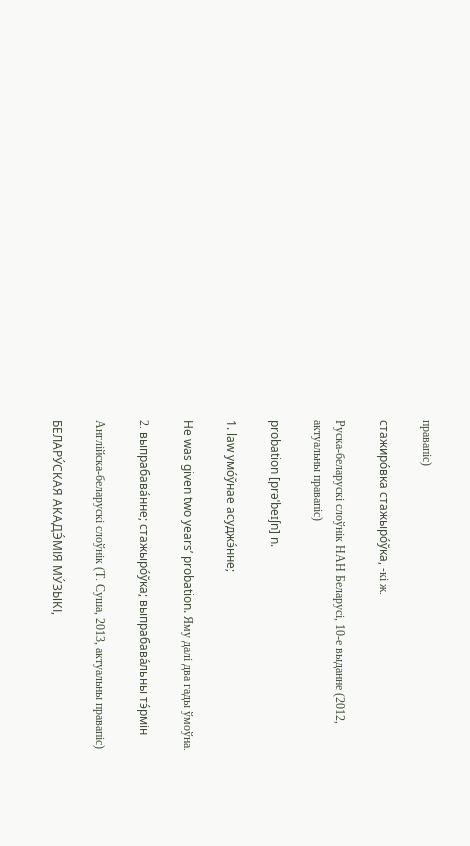правапіс)

стажиро́вка стажыро́ўка, -кі ж.

Руска-беларускі слоўнік НАН Беларусі, 10-е выданне (2012, актуальны правапіс)

probation [prəˈbeɪʃn] n.

1. law умо́ўнае асуджэ́нне;

He was given two years’ probation. Яму далі два гады ўмоўна.

2. выпрабава́нне; стажыро́ўка; выпрабава́льны тэ́рмін

Англійска-беларускі слоўнік (Т. Суша, 2013, актуальны правапіс)

БЕЛАРУ́СКАЯ АКАДЭ́МІЯ МУ́ЗЫКІ,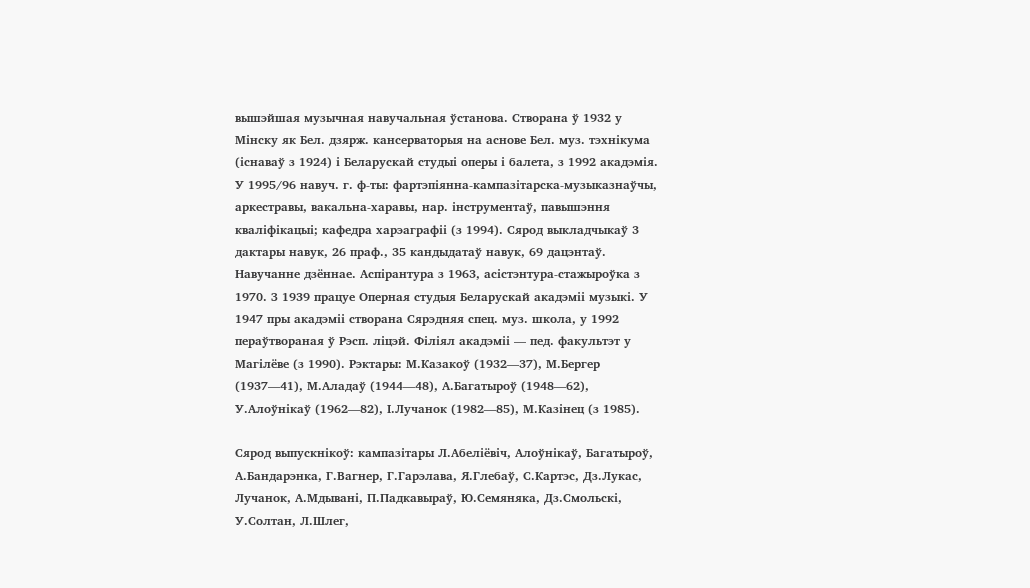вышэйшая музычная навучальная ўстанова. Створана ў 1932 у Мінску як Бел. дзярж. кансерваторыя на аснове Бел. муз. тэхнікума (існаваў з 1924) і Беларускай студыі оперы і балета, з 1992 акадэмія. У 1995/96 навуч. г. ф-ты: фартэпіянна-кампазітарска-музыказнаўчы, аркестравы, вакальна-харавы, нар. інструментаў, павышэння кваліфікацыі; кафедра харэаграфіі (з 1994). Сярод выкладчыкаў 3 дактары навук, 26 праф., 35 кандыдатаў навук, 69 дацэнтаў. Навучанне дзённае. Аспірантура з 1963, асістэнтура-стажыроўка з 1970. З 1939 працуе Оперная студыя Беларускай акадэміі музыкі. У 1947 пры акадэміі створана Сярэдняя спец. муз. школа, у 1992 пераўтвораная ў Рэсп. ліцэй. Філіял акадэміі — пед. факультэт у Магілёве (з 1990). Рэктары: М.Казакоў (1932—37), М.Бергер (1937—41), М.Аладаў (1944—48), А.Багатыроў (1948—62), У.Алоўнікаў (1962—82), І.Лучанок (1982—85), М.Казінец (з 1985).

Сярод выпускнікоў: кампазітары Л.Абеліёвіч, Алоўнікаў, Багатыроў, А.Бандарэнка, Г.Вагнер, Г.Гарэлава, Я.Глебаў, С.Картэс, Дз.Лукас, Лучанок, А.Мдывані, П.Падкавыраў, Ю.Семяняка, Дз.Смольскі, У.Солтан, Л.Шлег,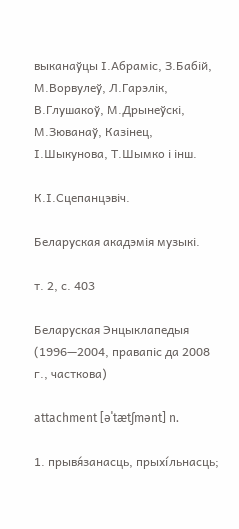выканаўцы І.Абраміс, З.Бабій, М.Ворвулеў, Л.Гарэлік, В.Глушакоў, М.Дрынеўскі, М.Зюванаў, Казінец, І.Шыкунова, Т.Шымко і інш.

К.І.Сцепанцэвіч.

Беларуская акадэмія музыкі.

т. 2, с. 403

Беларуская Энцыклапедыя (1996—2004, правапіс да 2008 г., часткова)

attachment [əˈtætʃmənt] n.

1. прывя́занасць, прыхі́льнасць;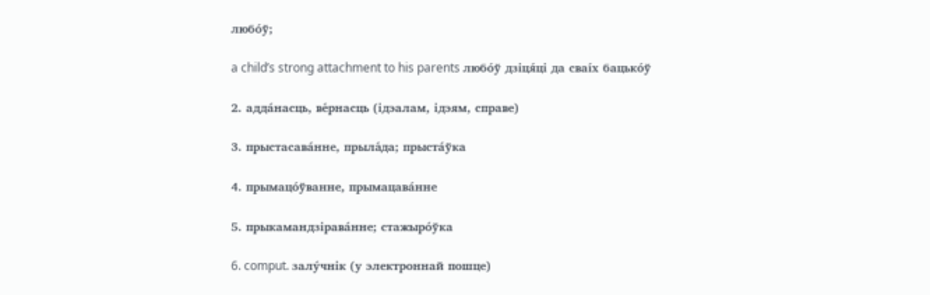любо́ў;

a child’s strong attachment to his parents любо́ў дзіця́ці да сваі́х бацько́ў

2. адда́насць, ве́рнасць (ідэалам, ідэям, справе)

3. прыстасава́нне, прыла́да; прыста́ўка

4. прымацо́ўванне, прымацава́нне

5. прыкамандзірава́нне; стажыро́ўка

6. comput. залу́чнік (у электроннай пошце)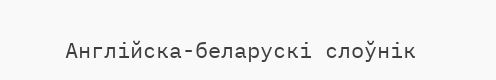Англійска-беларускі слоўнік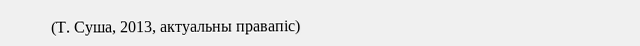(Т. Суша, 2013, актуальны правапіс)